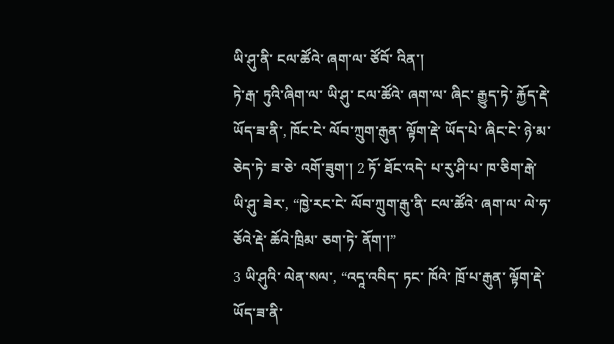ཡི་ཤུ་ནི་ ངལ་ཚོའེ་ ཞག་ལ་ ཙོབོ་ འིན་།
ཏེ་རྒ་ ཏུའི་ཞིག་ལ་ ཡི་ཤུ་ ངལ་ཚོའེ་ ཞག་ལ་ ཞིང་ རྒྱུད་ཏེ་ རྐྱོད་རྡེ་ ཡོད་ཟ་ནི་, ཁོང་ངེ་ ལོབ་ཀྲུག་རྒུན་ ལྟོག་རྡེ་ ཡོད་པེ་ ཞིང་ངེ་ ཉེ་མ་ ཅེད་ཏེ་ ཟ་ཅེ་ འགོ་ཟུག་། 2 ཏོ་ ཐོང་འདེ་ པ་རུ་ཤི་པ་ ཁ་ཅིག་རྒེ་ ཡི་ཤུ་ ཟེར་, “ཁྱེ་རང་ངེ་ ལོབ་ཀྲུག་རྒུ་ནི་ ངལ་ཚོའེ་ ཞག་ལ་ ལེ་ཧ་ ཅོའེ་རྡེ་ ཆོའེ་ཁྲིམ་ ཅག་ཏེ་ ནོག་།”
3 ཡི་ཤུའི་ ལེན་སལ་, “འདཱ་འབིད་ ཏང་ ཁོའེ་ ཁྲོ་པ་རྒུན་ ལྟོག་རྡེ་ ཡོད་ཟ་ནི་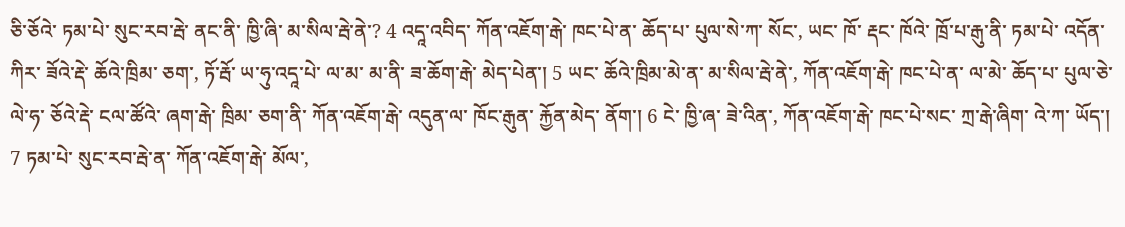ཅི་ཅོའེ་ ཏམ་པེ་ སུང་རབ་རྦེ་ ནང་ནི་ ཁྱི་ཞི་ མ་སིལ་རྦེ་ནེ་? 4 འདཱ་འབིད་ ཀོན་འཇོག་རྒེ་ ཁང་པེ་ན་ ཆོད་པ་ པུལ་སེ་ཀ་ སོང་, ཡང་ ཁོ་ རྡང་ ཁོའེ་ ཁྲོ་པ་རྒུ་ནི་ ཏམ་པེ་ འདོན་ཀིར་ ཟོའེ་རྡེ་ ཆོའེ་ཁྲིམ་ ཅག་, ཏོ་རྦོ་ ཡ་ཧུ་འདཱ་པེ་ ལ་མ་ མ་ནི་ ཟ་ཆོག་རྒེ་ མེད་པེན་། 5 ཡང་ ཆོའེ་ཁྲིམ་མེ་ན་ མ་སིལ་རྦེ་ནེ་, ཀོན་འཇོག་རྒེ་ ཁང་པེ་ན་ ལ་མེ་ ཆོད་པ་ པུལ་ཅེ་ ལེ་ཧ་ ཅོའེ་རྡེ་ ངལ་ཚོའེ་ ཞག་རྒེ་ ཁྲིམ་ ཅག་ནི་ ཀོན་འཇོག་རྒེ་ འདུན་ལ་ ཁོང་རྒུན་ རྐྱོན་མེད་ ནོག་། 6 ངེ་ ཁྱི་ཞ་ ཟེ་འིན་, ཀོན་འཇོག་རྒེ་ ཁང་པེ་སང་ ཀྲ་རྒེ་ཞིག་ འེ་ཀ་ ཡོད་། 7 ཏམ་པེ་ སུང་རབ་རྦེ་ན་ ཀོན་འཇོག་རྒེ་ མོལ་,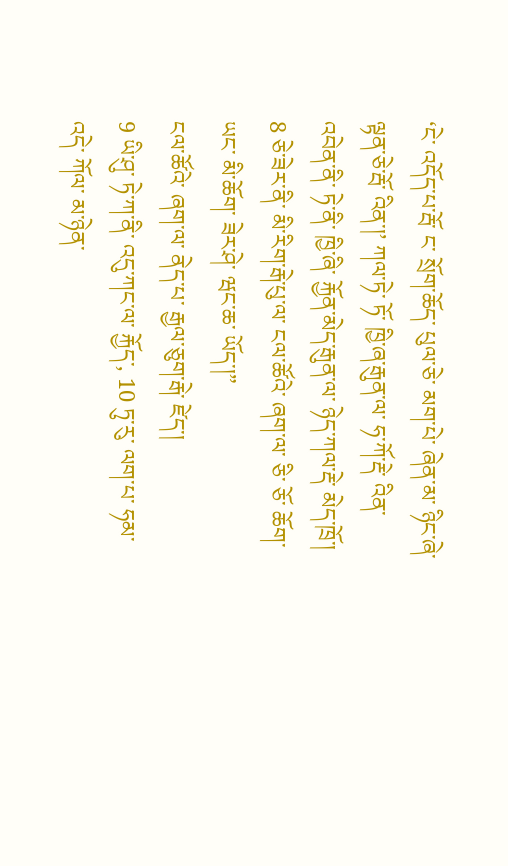‘ངེ་ འདོད་པ་རྦོ་ ང་ སྲོག་ཆོད་ པུལ་ཅེ་ མག་པེ་ ཞེན་མ་ ཉིང་ཞེ་ ལྟན་ཅེ་རྦོ་ འིན་།’ ཀལ་ཏེ་ ཏོ་ ཁྱི་ཞ་རྒུན་ལ་ ཧ་ཀོ་རྡེ་ འིན་འབེན་ནི་ ཏེ་ནི་ ཁྱི་ཞི་ རྐྱོན་མེད་རྒུན་ལ་ ཉེད་ཀལ་རྡེ་ མེད་ཁྲོ་། 8 ཅེ་ཟེར་ནི་ མི་རིག་རྒེ་པུ་ལ་ ངལ་ཚོའེ་ ཞག་ལ་ ཅི་ ཅོ་ ཆོག་ ཡང་ མི་ཆོག་ ཟེར་ཤེ་ ཝང་ཆ་ ཡོད་།”
ངལ་ཚོའེ་ ཞག་ལ་ ནེད་པ་ རྒྱལ་ཅུག་རྒེ་ ཛེད་།
9 ཡི་ཤུ་ ཏེ་ཀ་ནི་ འདུ་ཀང་ལ་ རྐྱོད་, 10 ཏུ་རུ་ ལག་པ་ ཧམ་འདེ་ ཀོལ་ མ་ཉེན་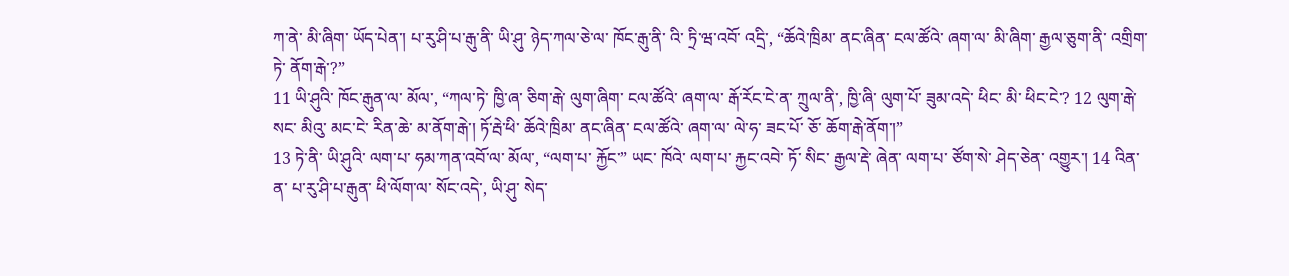ཀ་ནེ་ མི་ཞིག་ ཡོད་པེན་། པ་རུ་ཤི་པ་རྒུ་ནི་ ཡི་ཤུ་ ཉེད་ཀལ་ཅེ་ལ་ ཁོང་རྒུ་ནི་ འི་ ཏྲི་ཝ་འབོ་ འདྲི་, “ཆོའེ་ཁྲིམ་ ནང་ཞིན་ ངལ་ཚོའེ་ ཞག་ལ་ མི་ཞིག་ རྒྱལ་ཅུག་ནི་ འགྲིག་ཏེ་ ནོག་རྒེ་?”
11 ཡི་ཤུའི་ ཁོང་རྒུན་ལ་ མོལ་, “ཀལ་ཏེ་ ཁྱི་ཞ་ ཅིག་རྒེ་ ལུག་ཞིག་ ངལ་ཚོའེ་ ཞག་ལ་ རྒོ་རོང་ངེ་ན་ ཀྲུལ་ནི་, ཁྱི་ཞི་ ལུག་པོ་ ཟུམ་འདེ་ ཕིང་ མི་ ཕིང་ངེ་? 12 ལུག་རྒེ་སང་ མིའུ་ མང་ངེ་ རིན་ཆེ་ མ་ནོག་རྒེ་། ཏོ་རྦེ་ཕི་ ཆོའེ་ཁྲིམ་ ནང་ཞིན་ ངལ་ཚོའེ་ ཞག་ལ་ ལེ་ཧ་ ཟང་པོ་ ཅོ་ ཆོག་རྒེ་ནོག་།”
13 ཏེ་ནི་ ཡི་ཤུའི་ ལག་པ་ ཧམ་ཀན་འབོ་ལ་ མོལ་, “ལག་པ་ རྐྱོང་” ཡང་ ཁོའེ་ ལག་པ་ རྐྱང་འབེ་ ཏོ་ སིང་ རྒྱལ་རྡེ་ ཞེན་ ལག་པ་ ཙོག་སེ་ ཤེད་ཅེན་ འགྱུར་། 14 འིན་ན་ པ་རུ་ཤི་པ་རྒུན་ ཕི་ལོག་ལ་ སོང་འདེ་, ཡི་ཤུ་ སེད་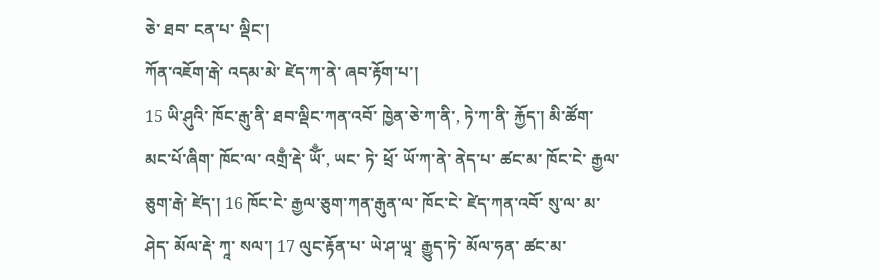ཅེ་ ཐབ་ ངན་པ་ ལྡིང་།
ཀོན་འཇོག་རྒེ་ འདམ་མེ་ ཛེད་ཀ་ནེ་ ཞབ་རྟོག་པ་།
15 ཡི་ཤུའི་ ཁོང་རྒུ་ནི་ ཐབ་ལྡིང་ཀན་འབོ་ ཁྱེན་ཅེ་ཀ་ནི་, ཏེ་ཀ་ནི་ རྐྱོད་། མི་ཚོག་ མང་པོ་ཞིག་ ཁོང་ལ་ འགྲྃ་རྡེ་ ཡོྃ་, ཡང་ ཏེ་ ཕྲོ་ ཡོ་ཀ་ནེ་ ནེད་པ་ ཚང་མ་ ཁོང་ངེ་ རྒྱལ་ཅུག་རྒེ་ ཛེད་། 16 ཁོང་ངེ་ རྒྱལ་ཅུག་ཀན་རྒུན་ལ་ ཁོང་ངེ་ ཛེད་ཀན་འབོ་ སུ་ལ་ མ་ཤེད་ མོལ་རྡེ་ ཀཱ་ སལ་། 17 ལུང་རྟོན་པ་ ཡེ་ཤ་ཡཱ་ རྒྱུད་ཏེ་ མོལ་ཧན་ ཚང་མ་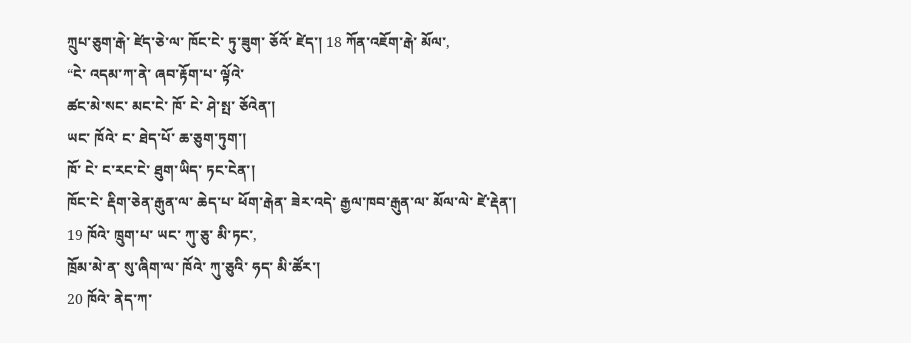ཀྲུཔ་ཅུག་རྒེ་ ཛེད་ཅེ་ལ་ ཁོང་ངེ་ ཏུ་ཟུག་ ཅོའོ་ ཛེད་། 18 ཀོན་འཇོག་རྒེ་ མོལ་,
“ངེ་ འདམ་ཀ་ནེ་ ཞབ་རྟོག་པ་ ལྟོའེ་
ཚང་མེ་སང་ མང་ངེ་ ཁོ་ ངེ་ ཤེ་སྤ་ ཅོའེན་།
ཡང་ ཁོའེ་ ང་ ཐེད་པོ་ ཆ་ཅུག་ཏུག་།
ཁོ་ ངེ་ ང་རང་ངེ་ ཐུག་ཡིད་ ཏང་ངེན་།
ཁོང་ངེ་ རྡིག་ཅེན་རྒུན་ལ་ ཆེད་པ་ ཕོག་རྒེན་ ཟེར་འདེ་ རྒྱལ་ཁབ་རྒུན་ལ་ མོལ་ལེ་ ཛེ་རྡེན་།
19 ཁོའེ་ ཁྲུག་པ་ ཡང་ ཀུ་ཅུ་ མི་ཏང་,
ཁྲོམ་མེ་ན་ སུ་ཞིག་ལ་ ཁོའེ་ ཀུ་ཅུའི་ ཧད་ མི་ཚོར་།
20 ཁོའེ་ ནེད་ཀ་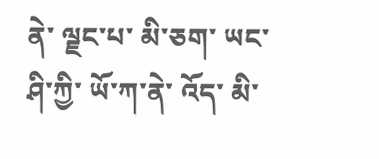ནེ་ ལྗང་པ་ མི་ཅག་ ཡང་ ཤི་ཀྱི་ ཡོ་ཀ་ནེ་ འོད་ མི་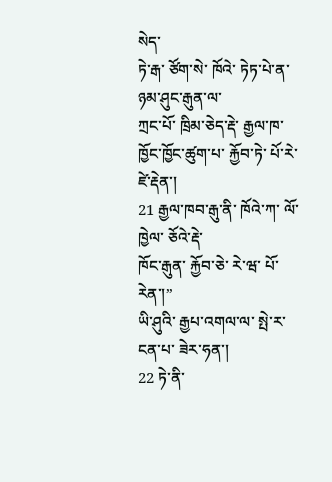སེད་
ཏེ་རྒ་ ཙོག་སེ་ ཁོའེ་ ཏེཏ་པེ་ན་ ཉམ་ཤུང་རྒུན་ལ་
ཀྲང་པོ་ ཁྲིམ་ཅེད་རྡེ་ རྒྱལ་ཁ་ ཁྱོང་ཁྱོང་ཚུག་པ་ རྐྱོབ་ཏེ་ པོ་རེ་ ཛེ་རྡེན་།
21 རྒྱལ་ཁབ་རྒུ་ནི་ ཁོའེ་ཀ་ ལོ་ཁྱེལ་ ཅོའེ་རྡེ་
ཁོང་རྒུན་ རྐྱོབ་ཅེ་ རེ་ཝ་ པོ་རེན་།”
ཡི་ཤུའི་ རྒྱཔ་འགལ་ལ་ སྤེ་ར་ ངན་པ་ ཟེར་ཧན་།
22 ཏེ་ནི་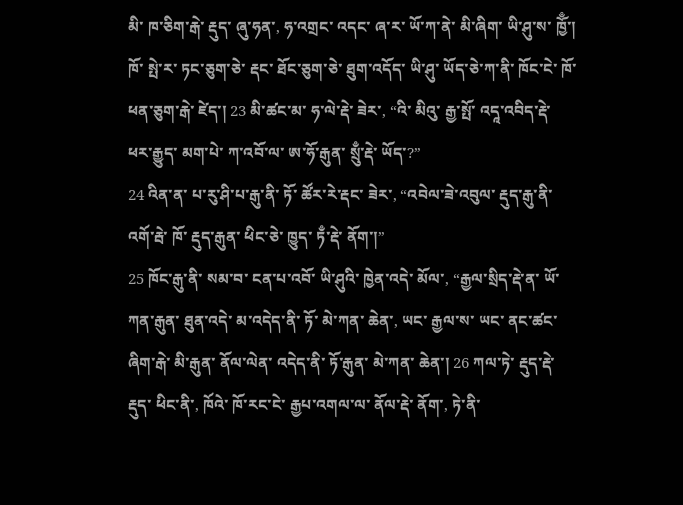མི་ ཁ་ཅིག་རྒེ་ རྡུད་ ཞུ་ཧན་, ཧ་འགྲང་ འདང་ ཞ་ར་ ཡོ་ཀ་ནེ་ མི་ཞིག་ ཡི་ཤུ་ས་ ཁྱོྃ་། ཁོ་ སྤེ་ར་ ཏང་ཅུག་ཅེ་ རྡང་ ཐོང་ཅུག་ཅེ་ ཐུག་འདོད་ ཡི་ཤུ་ ཡོད་ཅེ་ཀ་ནི་ ཁོང་ངེ་ ཁོ་ ཕན་ཅུག་རྒེ་ ཛེད་། 23 མི་ཚང་མ་ ཧ་ལེ་རྡེ་ ཟེར་, “འི་ མིའུ་ རྒྱ་སྤོ་ འདཱ་འབིད་རྡེ་ ཕར་རྒྱུད་ མག་པེ་ ཀ་འབོ་ལ་ ཨ་ཧོ་རྒུན་ སྲུྃ་རྡེ་ ཡོད་?”
24 འིན་ན་ པ་རུ་ཤི་པ་རྒུ་ནི་ ཏོ་ ཚོར་རེ་རྡང་ ཟེར་, “འབེལ་ཟེ་འབུལ་ རྡུད་རྒུ་ནི་ འགོ་རྦེ་ ཁོ་ རྡུད་རྒུན་ ཕིང་ཅེ་ ཁྱུད་ ཏྃ་རྡེ་ ནོག་།”
25 ཁོང་རྒུ་ནི་ སམ་བ་ ངན་པ་འབོ་ ཡི་ཤུའི་ ཁྱེན་འདེ་ མོལ་, “རྒྱལ་སྲིད་རྡེ་ན་ ཡོ་ཀན་རྒུན་ ཐུན་འདེ་ མ་འདེད་ནི་ ཏོ་ མེ་ཀན་ ཆེན་, ཡང་ རྒྱལ་ས་ ཡང་ ནང་ཚང་ཞིག་རྒེ་ མི་རྒུན་ ནོལ་ལེན་ འདེད་ནི་ ཏོ་རྒུན་ མེ་ཀན་ ཆེན་། 26 ཀལ་ཏེ་ རྡུད་རྡེ་ རྡུད་ ཕིང་ནི་, ཁོའེ་ ཁོ་རང་ངེ་ རྒྱཔ་འགལ་ལ་ ནོལ་རྡེ་ ནོག་, ཏེ་ནི་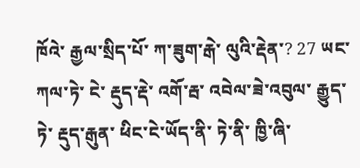ཁོའེ་ རྒྱལ་སྲིད་པོ་ ཀ་ཟུག་རྒེ་ ལུའི་རྡེན་? 27 ཡང་ ཀལ་ཏེ་ ངེ་ རྡུད་རྡེ་ འགོ་རྦ་ འབེལ་ཟེ་འབུལ་ རྒྱུད་ཏེ་ རྡུད་རྒུན་ ཕིང་ངེ་ཡོད་ནི་ ཏེ་ནི་ ཁྱི་ཞི་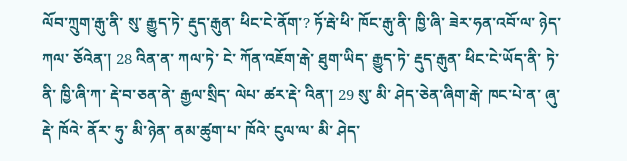ལོབ་ཀྲུག་རྒུ་ནི་ སུ་ རྒྱུད་ཏེ་ རྡུད་རྒུན་ ཕིང་ངེ་ནོག་? ཏོ་རྦེ་ཕི་ ཁོང་རྒུ་ནི་ ཁྱི་ཞི་ ཟེར་ཧན་འབོ་ལ་ ཉེད་ཀལ་ ཅོའེན་། 28 འིན་ན་ ཀལ་ཏེ་ ངེ་ ཀོན་འཇོག་རྒེ་ ཐུག་ཡིད་ རྒྱུད་ཏེ་ རྡུད་རྒུན་ ཕིང་ངེ་ཡོད་ནི་ ཏེ་ནི་ ཁྱི་ཞི་ཀ་ རྡེ་བ་ཅན་ནེ་ རྒྱལ་སྲིད་ ལེཔ་ ཚར་རྡེ་ འིན་། 29 སུ་ མི་ ཤེད་ཅེན་ཞིག་རྒེ་ ཁང་པེ་ན་ ཞུ་རྡེ་ ཁོའེ་ ནོར་ ཧུ་ མི་ཉེན་ ནམ་ཚུག་པ་ ཁོའེ་ ངུལ་ལ་ མི་ ཤེད་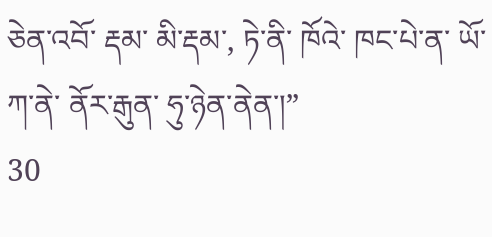ཅེན་འབོ་ རྡམ་ མི་རྡམ་, ཏེ་ནི་ ཁོའེ་ ཁང་པེ་ན་ ཡོ་ཀ་ནེ་ ནོར་རྒུན་ ཧུ་ཉེན་ནེན་།”
30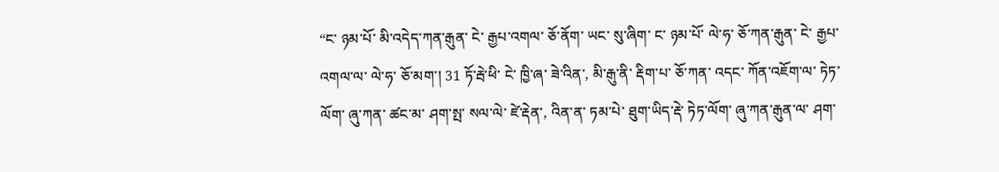“ང་ ཉམ་པོ་ མི་འདེད་ཀན་རྒུན་ ངེ་ རྒྱཔ་འགལ་ ཅོ་ནོག་ ཡང་ སུ་ཞིག་ ང་ ཉམ་པོ་ ལེ་ཧ་ ཅོ་ཀན་རྒུན་ ངེ་ རྒྱཔ་འགལ་ལ་ ལེ་ཧ་ ཅོ་མག་། 31 ཏོ་རྦེ་ཕི་ ངེ་ ཁྱི་ཞ་ ཟེ་འིན་, མི་རྒུ་ནི་ རྡིག་པ་ ཅོ་ཀན་ འདང་ ཀོན་འཇོག་ལ་ ཏེཏ་ལོག་ ཞུ་ཀན་ ཚང་མ་ ཤག་སྤ་ སལ་ལེ་ ཛེ་རྡེན་, འིན་ན་ ཏམ་པེ་ ཐུག་ཡིད་རྡེ་ ཏེཏ་ལོག་ ཞུ་ཀན་རྒུན་ལ་ ཤག་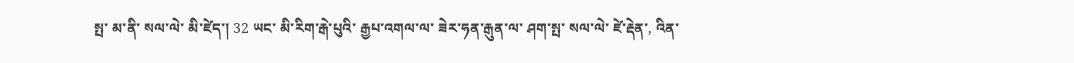སྤ་ མ་ནི་ སལ་ལེ་ མི་ཛེད་། 32 ཡང་ མི་རིག་རྒེ་པུའི་ རྒྱཔ་འགལ་ལ་ ཟེར་ཧན་རྒུན་ལ་ ཤག་སྤ་ སལ་ལེ་ ཛེ་རྡེན་, འིན་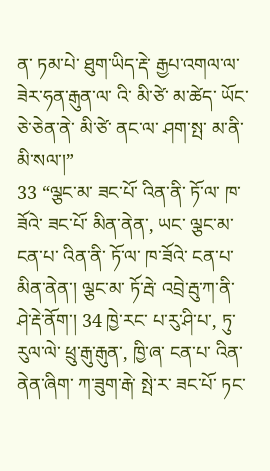ན་ ཏམ་པེ་ ཐུག་ཡིད་རྡེ་ རྒྱཔ་འགལ་ལ་ ཟེར་ཧན་རྒུན་ལ་ འི་ མི་ཙེ་ མ་ཚེད་ ཡོང་ཅེ་ཅེན་ནེ་ མི་ཙེ་ ནང་ལ་ ཤག་སྤ་ མ་ནི་ མི་སལ་།”
33 “ལྕང་མ་ ཟང་པོ་ འིན་ནི་ ཏོ་ལ་ ཁ་ཟོའེ་ ཟང་པོ་ མིན་ནེན་, ཡང་ ལྕང་མ་ ངན་པ་ འིན་ནི་ ཏོ་ལ་ ཁ་ཟོའེ་ ངན་པ་ མིན་ནེན་། ལྕང་མ་ ཏོ་རྦེ་ འབྲེ་རྦུ་ཀ་ནི་ ཤེ་རྡེ་ནོག་། 34 ཁྱེ་རང་ པ་རུ་ཤི་པ་, ཏུ་རུལ་ལེ་ ཕྲུ་རྒུ་རྒུན་, ཁྱི་ཞ་ ངན་པ་ འིན་ནེན་ཞིག་ ཀ་ཟུག་རྒེ་ སྤེ་ར་ ཟང་པོ་ ཏང་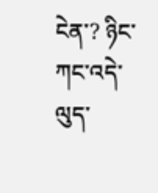ངེན་? ཉིང་ ཀང་འདེ་ ལུད་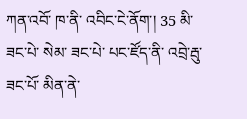ཀན་འབོ་ ཁ་ནི་ འབིང་ངེ་ནོག་། 35 མི་ ཟང་པེ་ སེམ་ ཟང་པེ་ པང་ཛོད་ནི་ འབྲེ་རྦུ་ ཟང་པོ་ མིན་ནེ་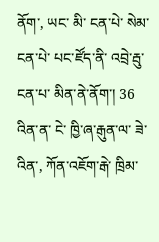ནོག་, ཡང་ མི་ ངན་པེ་ སེམ་ ངན་པེ་ པང་ཛོད་ནི་ འབྲེ་རྦུ་ ངན་པ་ མིན་ནེ་ནོག་། 36 འིན་ན་ ངེ་ ཁྱི་ཞ་རྒུན་ལ་ ཟེ་འིན་, ཀོན་འཇོག་རྒེ་ ཁྲིམ་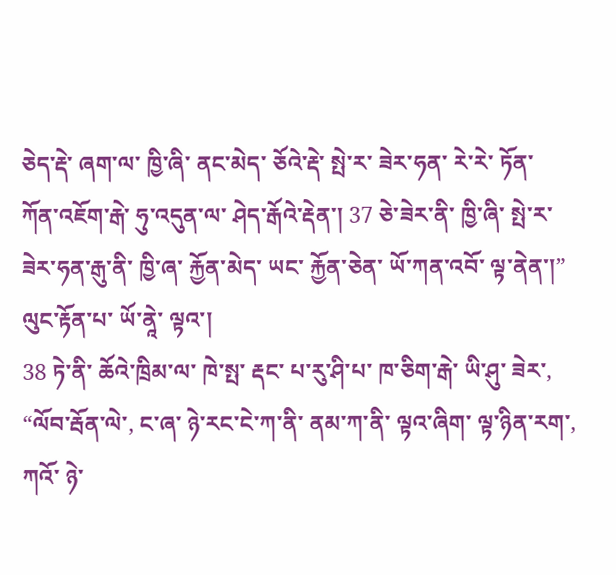ཅེད་རྡེ་ ཞག་ལ་ ཁྱི་ཞི་ ནང་མེད་ ཅོའེ་རྡེ་ སྤེ་ར་ ཟེར་ཧན་ རེ་རེ་ ཏོན་ ཀོན་འཇོག་རྒེ་ ཧུ་འདུན་ལ་ ཤེད་རྒོའེ་རྡེན་། 37 ཅེ་ཟེར་ནི་ ཁྱི་ཞི་ སྤེ་ར་ ཟེར་ཧན་རྒུ་ནི་ ཁྱི་ཞ་ རྐྱོན་མེད་ ཡང་ རྐྱོན་ཅེན་ ཡོ་ཀན་འབོ་ ལྟ་ནེན་།”
ལུང་རྟོན་པ་ ཡོ་ནཱེ་ ལྟའ་།
38 ཏེ་ནི་ ཆོའེ་ཁྲིམ་ལ་ ཁེ་སྤ་ རྡང་ པ་རུ་ཤི་པ་ ཁ་ཅིག་རྒེ་ ཡི་ཤུ་ ཟེར་, “ལོབ་རྦོན་ལེ་, ང་ཞ་ ཉེ་རང་ངེ་ཀ་ནི་ ནམ་ཀ་ནི་ ལྟའ་ཞིག་ ལྟ་ཉིན་རག་, ཀའོ་ ཉེ་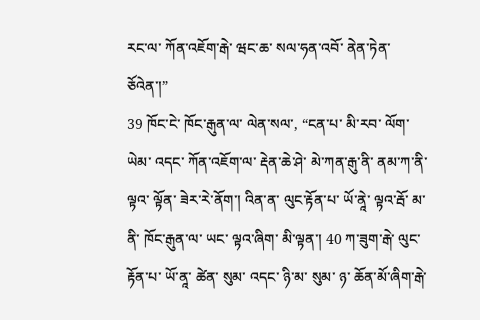རང་ལ་ ཀོན་འཇོག་རྒེ་ ཝང་ཆ་ སལ་ཧན་འབོ་ ནེན་ཏེན་ ཅོའེན་།”
39 ཁོང་ངེ་ ཁོང་རྒུན་ལ་ ལེན་སལ་, “ངན་པ་ མི་རབ་ ལོག་ཡེམ་ འདང་ ཀོན་འཇོག་ལ་ རྡེན་ཆེ་ཤེ་ མེ་ཀན་རྒུ་ནི་ ནམ་ཀ་ནི་ ལྟའ་ ལྟོན་ ཟེར་རེ་ནོག་། འིན་ན་ ལུང་རྟོན་པ་ ཡོ་ནཱེ་ ལྟའ་རྦོ་ མ་ནི་ ཁོང་རྒུན་ལ་ ཡང་ ལྟའ་ཞིག་ མི་ལྟན་། 40 ཀ་ཟུག་རྒེ་ ལུང་རྟོན་པ་ ཡོ་ནཱ་ ཚེན་ སུམ་ འདང་ ཉི་མ་ སུམ་ ཉ་ ཆོན་མོ་ཞིག་རྒེ་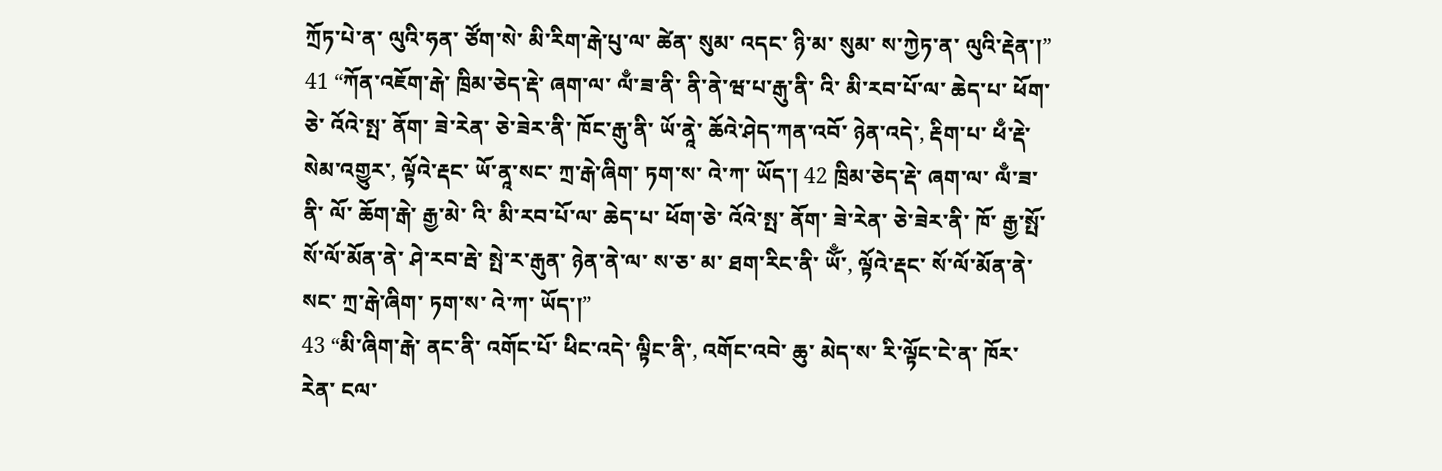ཀྲོཏ་པེ་ན་ ལུའི་ཧན་ ཙོག་སེ་ མི་རིག་རྒེ་པུ་ལ་ ཚེན་ སུམ་ འདང་ ཉི་མ་ སུམ་ ས་ཀྱེཏ་ན་ ལུའི་རྡེན་།”
41 “ཀོན་འཇོག་རྒེ་ ཁྲིམ་ཅེད་རྡེ་ ཞག་ལ་ ལྃ་ཟ་ནི་ ནི་ནེ་ཝ་པ་རྒུ་ནི་ འི་ མི་རབ་པོ་ལ་ ཆེད་པ་ ཕོག་ཅེ་ འོའེ་སྤ་ ནོག་ ཟེ་རེན་ ཅེ་ཟེར་ནི་ ཁོང་རྒུ་ནི་ ཡོ་ནཱེ་ ཆོའེ་ཤེད་ཀན་འབོ་ ཉེན་འདེ་, རྡིག་པ་ ཕྃ་རྡེ་ སེམ་འགྱུར་, ལྟོའེ་རྡང་ ཡོ་ནཱ་སང་ ཀྲ་རྒེ་ཞིག་ ཏག་ས་ འེ་ཀ་ ཡོད་། 42 ཁྲིམ་ཅེད་རྡེ་ ཞག་ལ་ ལྃ་ཟ་ནི་ ལོ་ ཆོག་རྒེ་ རྒྱ་མེ་ འི་ མི་རབ་པོ་ལ་ ཆེད་པ་ ཕོག་ཅེ་ འོའེ་སྤ་ ནོག་ ཟེ་རེན་ ཅེ་ཟེར་ནི་ ཁོ་ རྒྱ་སྤོ་ སོ་ལོ་མོན་ནེ་ ཤེ་རབ་རྦེ་ སྤེ་ར་རྒུན་ ཉེན་ནེ་ལ་ ས་ཅ་ མ་ ཐག་རིང་ནི་ ཡོྃ་, ལྟོའེ་རྡང་ སོ་ལོ་མོན་ནེ་སང་ ཀྲ་རྒེ་ཞིག་ ཏག་ས་ འེ་ཀ་ ཡོད་།”
43 “མི་ཞིག་རྒེ་ ནང་ནི་ འགོང་པོ་ ཕིང་འདེ་ ལྟིང་ནི་, འགོང་འབེ་ ཆུ་ མེད་ས་ རི་ལྟོང་ངེ་ན་ ཁོར་རེན་ ངལ་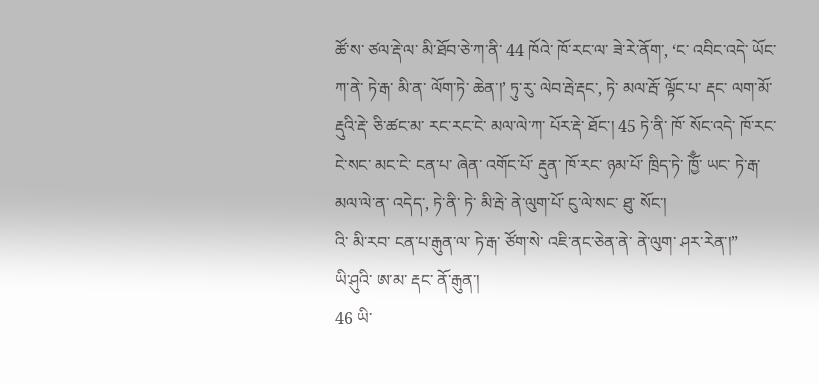ཚོ་ས་ ཙལ་རྡེ་ལ་ མི་ཐོབ་ཅེ་ཀ་ནི་ 44 ཁོའེ་ ཁོ་རང་ལ་ ཟེ་རེ་ནོག་, ‘ང་ འབིང་འདེ་ ཡོང་ཀ་ནེ་ ཏེ་རྒ་ མི་ན་ ལོག་ཏེ་ ཆེན་།’ ཏུ་རུ་ ལེབ་རྦེ་རྡང་, ཏེ་ མལ་རྦོ་ ལྟོང་པ་ རྡང་ ལག་མོ་ རྡུའི་རྡེ་ ཅི་ཚང་མ་ རང་རང་ངེ་ མལ་ལེ་ཀ་ པོར་རྡེ་ ཐོང་། 45 ཏེ་ནི་ ཁོ་ སོང་འདེ་ ཁོ་རང་ངེ་སང་ མང་ངེ་ ངན་པ་ ཞེན་ འགོང་པོ་ རྡུན་ ཁོ་རང་ ཉམ་པོ་ ཁྲིད་ཏེ་ ཁྱོྃ་ ཡང་ ཏེ་རྒ་ མལ་ལེ་ན་ འདེད་, ཏེ་ནི་ ཏེ་ མི་རྦེ་ ནེ་ལུག་པོ་ ངུ་ལེ་སང་ ཐུ་ སོང་།
འི་ མི་རབ་ ངན་པ་རྒུན་ལ་ ཏེ་རྒ་ ཙོག་སེ་ འཇི་ནང་ཅེན་ནེ་ ནེ་ལུག་ ཤར་རེན་།”
ཡི་ཤུའི་ ཨ་མ་ རྡང་ ནོ་རྒུན་།
46 ཡི་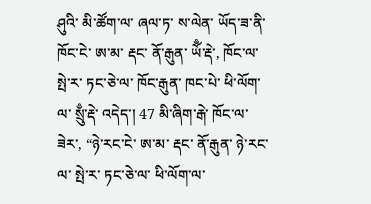ཤུའི་ མི་ཚོག་ལ་ ཞལ་ཏ་ ས་ལེན་ ཡོད་ཟ་ནི་ ཁོང་ངེ་ ཨ་མ་ རྡང་ ནོ་རྒུན་ ཡོྃ་རྡེ་, ཁོང་ལ་ སྤེ་ར་ ཏང་ཅེ་ལ་ ཁོང་རྒུན་ ཁང་པེ་ ཕི་ལོག་ལ་ སྲུྃ་རྡེ་ འདེད་། 47 མི་ཞིག་རྒེ་ ཁོང་ལ་ ཟེར་, “ཉེ་རང་ངེ་ ཨ་མ་ རྡང་ ནོ་རྒུན་ ཉེ་རང་ལ་ སྤེ་ར་ ཏང་ཅེ་ལ་ ཕི་ལོག་ལ་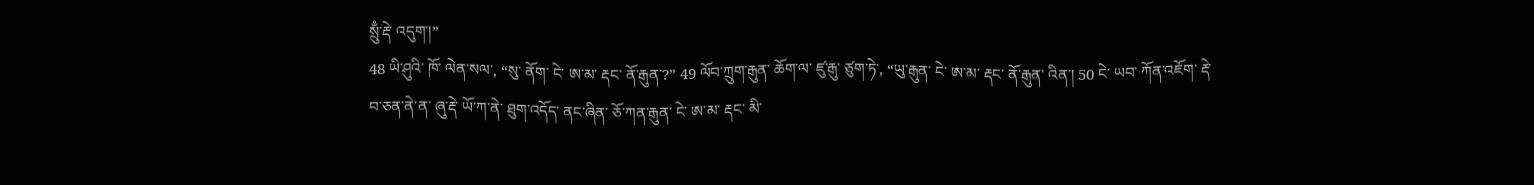སྲུྃ་རྡེ་ འདུག་།”
48 ཡི་ཤུའི་ ཁོ་ ལེན་སལ་, “སུ་ ནོག་ ངེ་ ཨ་མ་ རྡང་ ནོ་རྒུན་?” 49 ལོབ་ཀྲུག་རྒུན་ ཆོག་ལ་ ཛུ་རྒུ་ ཙུག་ཏེ་, “ཡུ་རྒུན་ ངེ་ ཨ་མ་ རྡང་ ནོ་རྒུན་ འིན་། 50 ངེ་ ཡབ་ ཀོན་འཇོག་ རྡེ་བ་ཅན་ནེ་ན་ ཞུ་རྡེ་ ཡོ་ཀ་ནེ་ ཐུག་འདོད་ ནང་ཞིན་ ཅོ་ཀན་རྒུན་ ངེ་ ཨ་མ་ རྡང་ མི་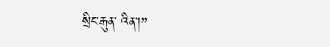སྲིང་རྒུན་ འིན་།”